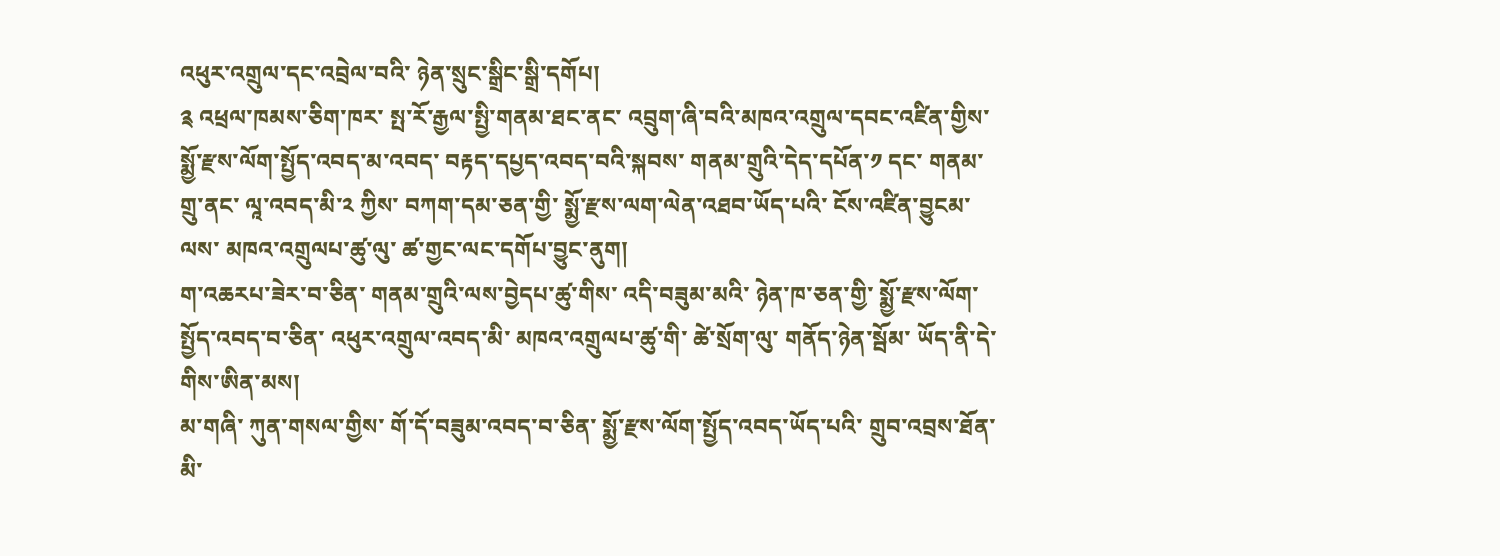འཕུར་འགྲུལ་དང་འབྲེལ་བའི་ ཉེན་སྲུང་སྒྲིང་སྒྲི་དགོཔ།
༉ འཕྲལ་ཁམས་ཅིག་ཁར་ སྤ་རོ་རྒྱལ་སྤྱི་གནམ་ཐང་ནང་ འབྲུག་ཞི་བའི་མཁའ་འགྲུལ་དབང་འཛིན་གྱིས་ སྨྱོ་རྫས་ལོག་སྤྱོད་འབད་མ་འབད་ བརྟད་དཔྱད་འབད་བའི་སྐབས་ གནམ་གྲུའི་དེད་དཔོན་༡ དང་ གནམ་གྲུ་ནང་ ལཱ་འབད་མི་༢ ཀྱིས་ བཀག་དམ་ཅན་གྱི་ སྨྱོ་རྫས་ལག་ལེན་འཐབ་ཡོད་པའི་ ངོས་འཛིན་བྱུངམ་ལས་ མཁའ་འགྲུལཔ་ཚུ་ལུ་ ཚ་གྱང་ལང་དགོཔ་བྱུང་ནུག།
ག་འཆརཔ་ཟེར་བ་ཅིན་ གནམ་གྲུའི་ལས་བྱེདཔ་ཚུ་གིས་ འདི་བཟུམ་མའི་ ཉེན་ཁ་ཅན་གྱི་ སྨྱོ་རྫས་ལོག་སྤྱོད་འབད་བ་ཅིན་ འཕུར་འགྲུལ་འབད་མི་ མཁའ་འགྲུལཔ་ཚུ་གི་ ཚེ་སྲོག་ལུ་ གནོད་ཉེན་སྦོམ་ ཡོད་ནི་དེ་གིས་ཨིན་མས།
མ་གཞི་ ཀུན་གསལ་གྱིས་ གོ་དོ་བཟུམ་འབད་བ་ཅིན་ སྨྱོ་རྫས་ལོག་སྤྱོད་འབད་ཡོད་པའི་ གྲུབ་འབྲས་ཐོན་མི་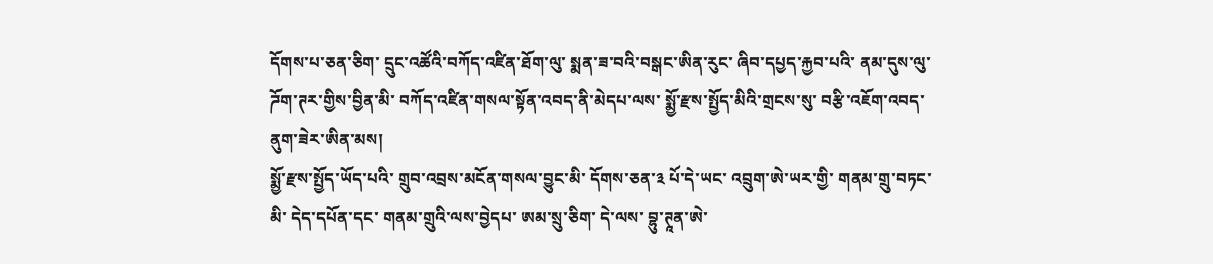དོགས་པ་ཅན་ཅིག་ དྲུང་འཚོའི་བཀོད་འཛིན་ཐོག་ལུ་ སྨན་ཟ་བའི་བསྒང་ཨིན་རུང་ ཞིབ་དཔྱད་རྐྱབ་པའི་ ནམ་དུས་ལུ་ ཌོག་ཊར་གྱིས་བྱིན་མི་ བཀོད་འཛིན་གསལ་སྟོན་འབད་ནི་མེདཔ་ལས་ སྨྱོ་རྫས་སྤྱོད་མིའི་གྲངས་སུ་ བརྩི་འཇོག་འབད་ནུག་ཟེར་ཨིན་མས།
སྨྱོ་རྫས་སྤྱོད་ཡོད་པའི་ གྲུབ་འབྲས་མངོན་གསལ་བྱུང་མི་ དོགས་ཅན་༣ པོ་དེ་ཡང་ འབྲུག་ཨེ་ཡར་གྱི་ གནམ་གྲུ་བཏང་མི་ དེད་དཔོན་དང་ གནམ་གྲུའི་ལས་བྱེདཔ་ ཨམ་སྲུ་ཅིག་ དེ་ལས་ བྷུ་ཊཱན་ཨེ་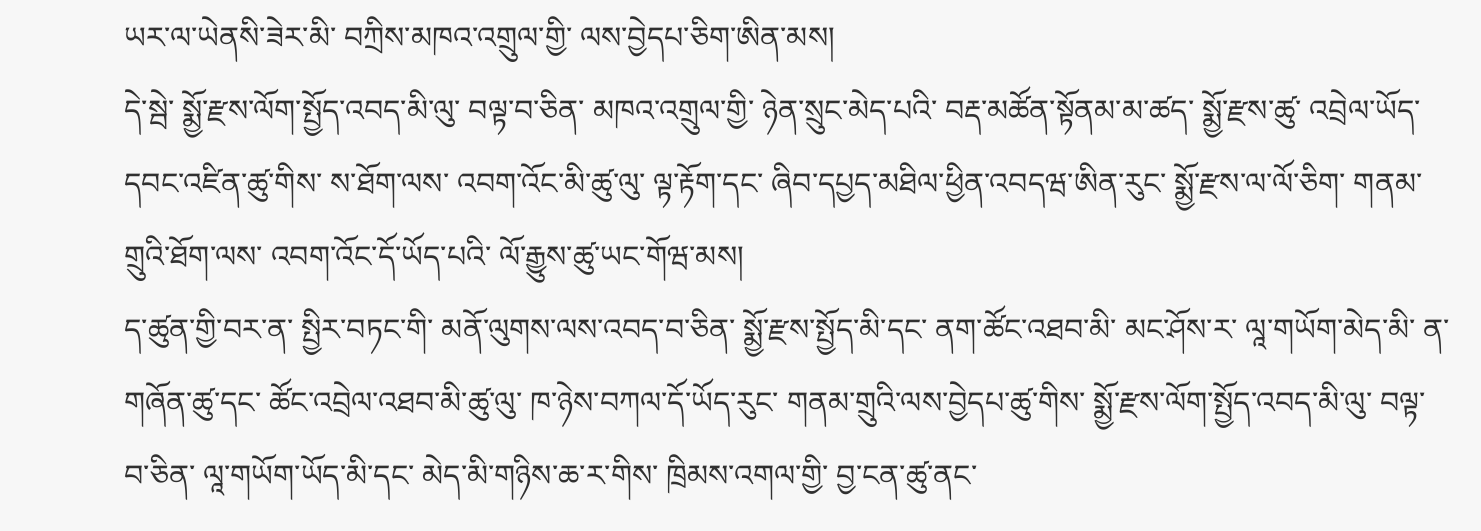ཡར་ལ་ཡེནསི་ཟེར་མི་ བཀྲིས་མཁའ་འགྲུལ་གྱི་ ལས་བྱེདཔ་ཅིག་ཨིན་མས།
དེ་སྦེ་ སྨྱོ་རྫས་ལོག་སྤྱོད་འབད་མི་ལུ་ བལྟ་བ་ཅིན་ མཁའ་འགྲུལ་གྱི་ ཉེན་སྲུང་མེད་པའི་ བརྡ་མཚོན་སྟོནམ་མ་ཚད་ སྨྱོ་རྫས་ཚུ་ འབྲེལ་ཡོད་དབང་འཛིན་ཚུ་གིས་ ས་ཐོག་ལས་ འབག་འོང་མི་ཚུ་ལུ་ ལྟ་རྟོག་དང་ ཞིབ་དཔྱད་མཐིལ་ཕྱིན་འབདཝ་ཨིན་རུང་ སྨྱོ་རྫས་ལ་ལོ་ཅིག་ གནམ་གྲུའི་ཐོག་ལས་ འབག་འོང་དོ་ཡོད་པའི་ ལོ་རྒྱུས་ཚུ་ཡང་གོཝ་མས།
ད་ཚུན་གྱི་བར་ན་ སྤྱིར་བཏང་གི་ མནོ་ལུགས་ལས་འབད་བ་ཅིན་ སྨྱོ་རྫས་སྤྱོད་མི་དང་ ནག་ཚོང་འཐབ་མི་ མང་ཤོས་ར་ ལཱ་གཡོག་མེད་མི་ ན་གཞོན་ཚུ་དང་ ཚོང་འབྲེལ་འཐབ་མི་ཚུ་ལུ་ ཁ་ཉེས་བཀལ་དོ་ཡོད་རུང་ གནམ་གྲུའི་ལས་བྱེདཔ་ཚུ་གིས་ སྨྱོ་རྫས་ལོག་སྤྱོད་འབད་མི་ལུ་ བལྟ་བ་ཅིན་ ལཱ་གཡོག་ཡོད་མི་དང་ མེད་མི་གཉིས་ཆ་ར་གིས་ ཁྲིམས་འགལ་གྱི་ བྱ་ངན་ཚུ་ནང་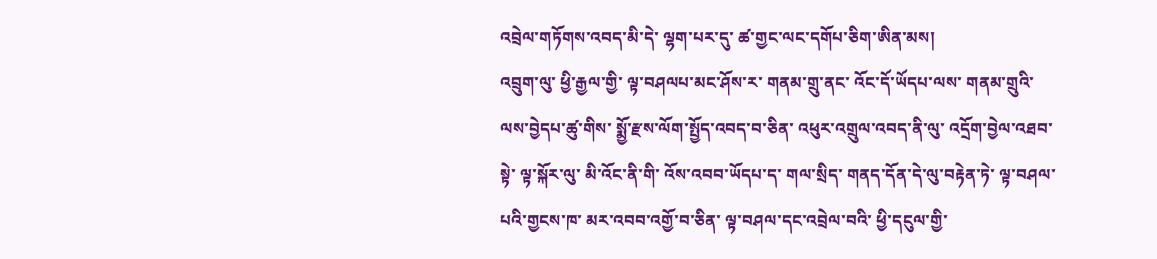འབྲེལ་གཏོགས་འབད་མི་དེ་ ལྷག་པར་དུ་ ཚ་གྱང་ལང་དགོཔ་ཅིག་ཨིན་མས།
འབྲུག་ལུ་ ཕྱི་རྒྱལ་གྱི་ ལྟ་བཤལཔ་མང་ཤོས་ར་ གནམ་གྲུ་ནང་ འོང་དོ་ཡོདཔ་ལས་ གནམ་གྲུའི་ལས་བྱེདཔ་ཚུ་གིས་ སྨྱོ་རྫས་ལོག་སྤྱོད་འབད་བ་ཅིན་ འཕུར་འགྲུལ་འབད་ནི་ལུ་ འདྲོག་བྱེལ་འཐབ་སྟེ་ ལྟ་སྐོར་ལུ་ མི་འོང་ནི་གི་ འོས་འབབ་ཡོདཔ་ད་ གལ་སྲིད་ གནད་དོན་དེ་ལུ་བརྟེན་ཏེ་ ལྟ་བཤལ་པའི་གྱངས་ཁ་ མར་འབབ་འགྱོ་བ་ཅིན་ ལྟ་བཤལ་དང་འབྲེལ་བའི་ ཕྱི་དངུལ་གྱི་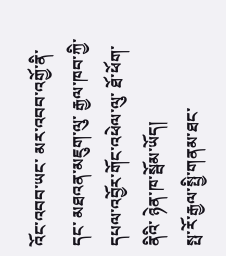འོང་འབབ་ཡང་ མར་འབབ་འགྱོ་ནི་དང་ མཐའན་མཇུག་ལུ་ རྒྱལ་ཁབ་ཀྱི་ དཔལ་འབྱོར་གོང་འཕེལ་ལུ་ ཐོ་ཕོག་ནིའི་ ཉེན་ཁ་སྦོམ་ཡོད།
སྤ་རོ་རྒྱལ་སྤྱི་གནམ་ཐང་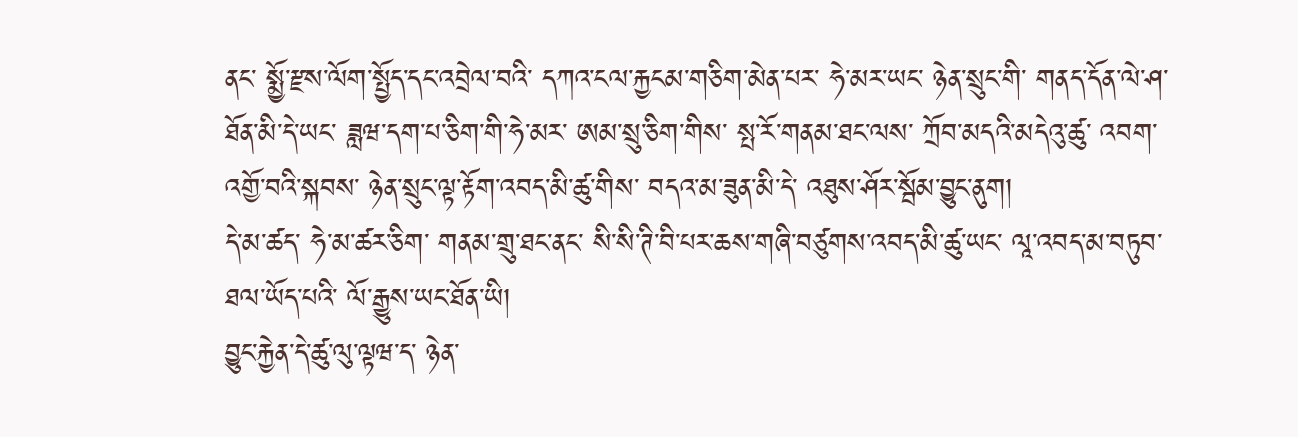ནང་ སྨྱོ་རྫས་ལོག་སྤྱོད་དང་འབྲེལ་བའི་ དཀའ་ངལ་རྐྱངམ་གཅིག་མེན་པར་ ཧེ་མར་ཡང་ ཉེན་སྲུང་གི་ གནད་དོན་ལེ་ཤ་ཐོན་མི་དེ་ཡང་ ཟླཝ་དག་པ་ཅིག་གི་ཧེ་མར་ ཨམ་སྲུ་ཅིག་གིས་ སྤ་རོ་གནམ་ཐང་ལས་ ཀྲོབ་མདའི་མདེའུ་ཚུ་ འབག་འགྱོ་བའི་སྐབས་ ཉེན་སྲུང་ལྟ་རྟོག་འབད་མི་ཚུ་གིས་ བདའ་མ་ཟུན་མི་དེ་ འཐུས་ཤོར་སྦོམ་བྱུང་ནུག།
དེ་མ་ཚད་ ཧེ་མ་ཚར་ཅིག་ གནམ་གྲུ་ཐང་ནང་ སི་སི་ཊི་བི་པར་ཆས་གཞི་བཙུགས་འབད་མི་ཚུ་ཡང་ ལཱ་འབད་མ་བཏུབ་ཐལ་ཡོད་པའི་ ལོ་རྒྱུས་ཡང་ཐོན་ཡི།
བྱུང་རྐྱེན་དེ་ཚུ་ལུ་ལྟཝ་ད་ ཉེན་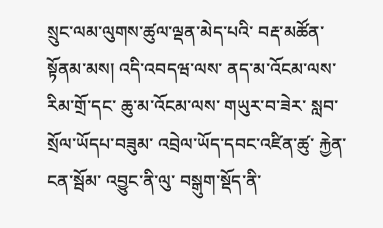སྲུང་ལམ་ལུགས་ཚུལ་ལྡན་མེད་པའི་ བརྡ་མཚོན་སྟོནམ་མས། འདི་འབདཝ་ལས་ ནད་མ་འོངམ་ལས་ རིམ་གྲོ་དང་ ཆུ་མ་འོངམ་ལས་ གཡུར་བ་ཟེར་ སླབ་སྲོལ་ཡོདཔ་བཟུམ་ འབྲེལ་ཡོད་དབང་འཛིན་ཚུ་ རྐྱེན་ངན་སྦོམ་ འབྱུང་ནི་ལུ་ བསྒུག་སྡོད་ནི་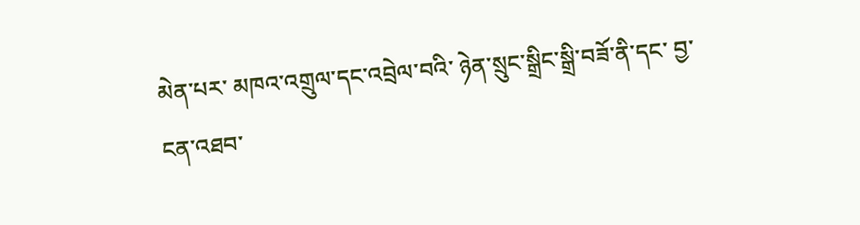མེན་པར་ མཁའ་འགྲུལ་དང་འབྲེལ་བའི་ ཉེན་སྲུང་སྒྲིང་སྒྲི་བཟོ་ནི་དང་ བྱ་ངན་འཐབ་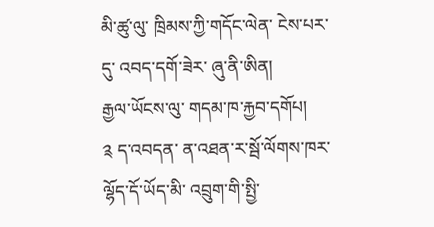མི་ཚུ་ལུ་ ཁྲིམས་ཀྱི་གདོང་ལེན་ ངེས་པར་དུ་ འབད་དགོ་ཟེར་ ཞུ་ནི་ཨིན།
རྒྱལ་ཡོངས་ལུ་ གདམ་ཁ་རྐྱབ་དགོཔ།
༉ ད་འབདན་ ན་འཐན་ར་སྦོ་ལོགས་ཁར་ ལྷོད་དོ་ཡོད་མི་ འབྲུག་གི་སྤྱི་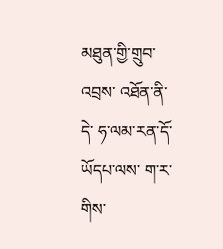མཐུན་གྱི་གྲུབ་འབྲས་ འཐོན་ནི་དེ་ ཧ་ལམ་རན་དོ་ཡོདཔ་ལས་ ག་ར་གིས་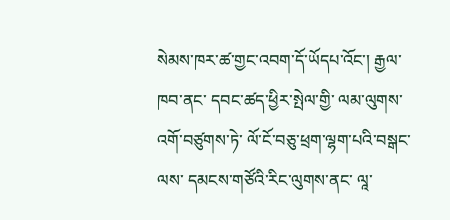སེམས་ཁར་ཚ་གྱང་འབག་དོ་ཡོདཔ་འོང་། རྒྱལ་ཁབ་ནང་ དབང་ཚད་ཕྱིར་སྤེལ་གྱི་ ལམ་ལུགས་འགོ་བཙུགས་ཏེ་ ལོ་ངོ་བཅུ་ཕྲག་ལྷག་པའི་བསྒང་ལས་ དམངས་གཙོའི་རིང་ལུགས་ནང་ ལཱ་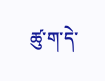ཚུ་ག་དེ་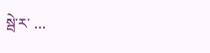སྦེ་ར་ …